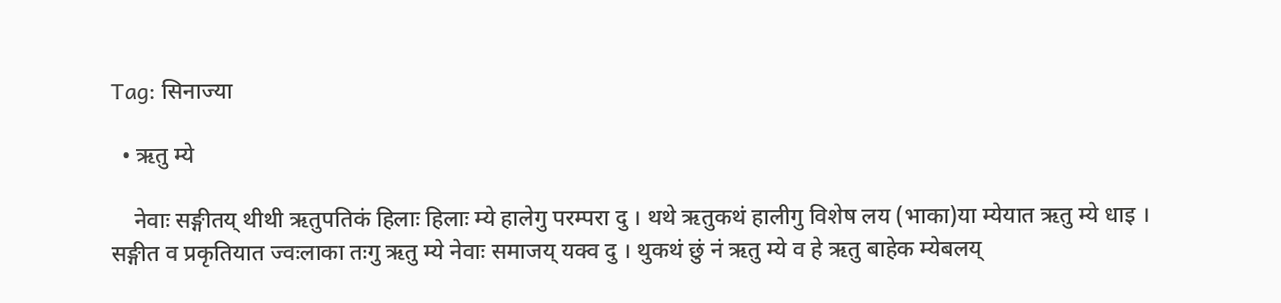Tag: सिनाज्या

  • ऋतु म्ये

    नेवाः सङ्गीतय्‌ थीथी ऋतुपतिकं हिलाः हिलाः म्ये हालेगु परम्परा दु । थथे ऋतुकथं हालीगु विशेष लय (भाका)या म्येयात ऋतु म्ये धाइ । सङ्गीत व प्रकृतियात ज्वःलाका तःगु ऋतु म्ये नेवाः समाजय्‌ यक्व दु । थुकथं छुं नं ऋतु म्ये व हे ऋतु बाहेक म्येबलय्‌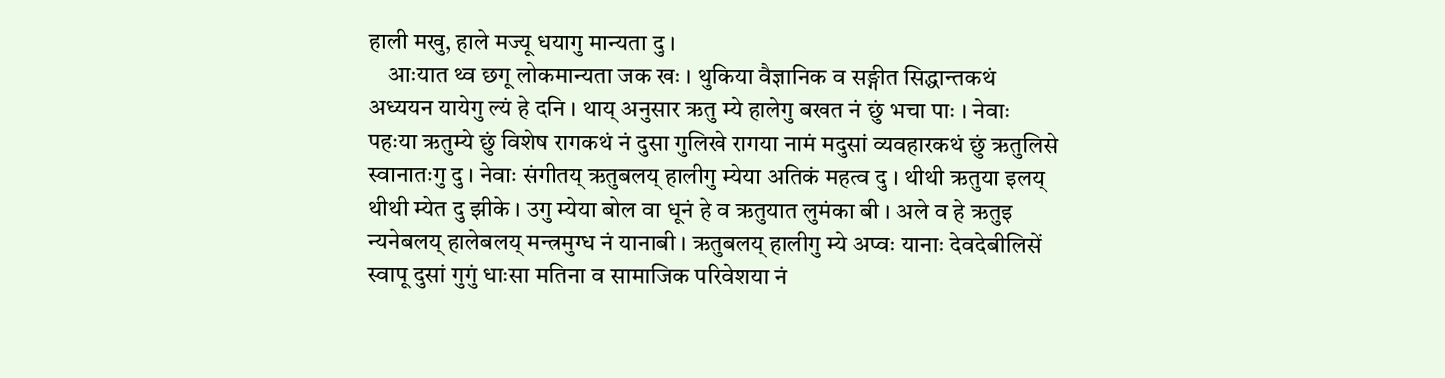हाली मखु, हाले मज्यू धयागु मान्यता दु ।
    आःयात थ्व छगू लोकमान्यता जक खः । थुकिया वैज्ञानिक व सङ्गीत सिद्धान्तकथं अध्ययन यायेगु ल्यं हे दनि । थाय्‌ अनुसार ऋतु म्ये हालेगु बखत नं छुं भचा पाः । नेवाः पहःया ऋतुम्ये छुं विशेष रागकथं नं दुसा गुलिखे रागया नामं मदुसां व्यवहारकथं छुं ऋतुलिसे स्वानातःगु दु । नेवाः संगीतय्‌ ऋतुबलय्‌ हालीगु म्येया अतिकं महत्व दु । थीथी ऋतुया इलय्‌ थीथी म्येत दु झीके । उगु म्येया बोल वा धूनं हे व ऋतुयात लुमंका बी । अले व हे ऋतुइ न्यनेबलय्‌ हालेबलय्‌ मन्त्रमुग्ध नं यानाबी । ऋतुबलय्‌ हालीगु म्ये अप्वः यानाः देवदेबीलिसें स्वापू दुसां गुगुं धाःसा मतिना व सामाजिक परिवेशया नं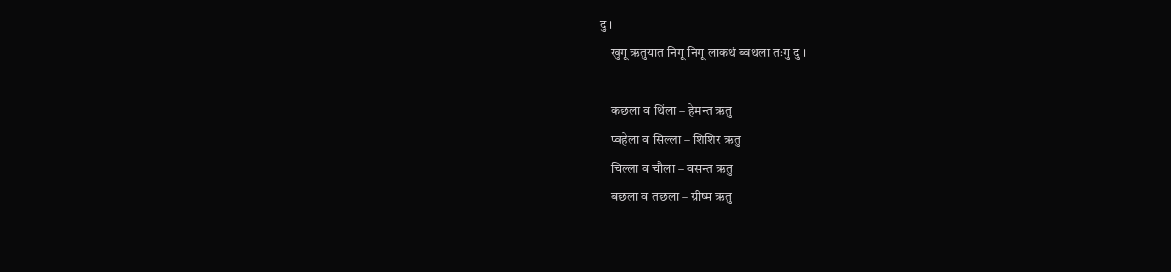दु ।
    खुगू ऋतुयात निगू निगू लाकथं ब्वथला तःगु दु ।

    कछला व थिंला – हेमन्त ऋतु
    प्वहेला व सिल्ला – शिशिर ऋतु
    चिल्ला व चौला – वसन्त ऋतु
    बछला व तछला – ग्रीष्म ऋतु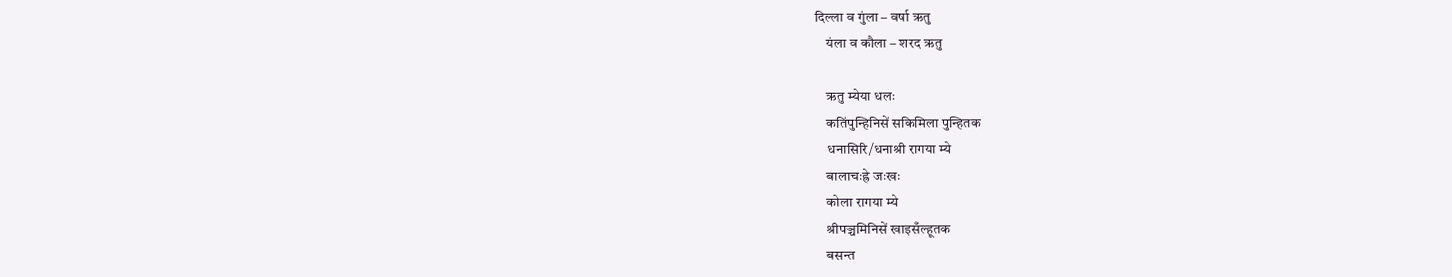दिल्ला व गुंला – वर्षा ऋतु
    यंला व कौला – शरद ऋतु

    ऋतु म्येया धलः
    कतिंपुन्हिनिसें सकिमिला पुन्हितक
    धनासिरि/धनाश्री रागया म्ये
    बालाचःह्रे जःखः
    कोला रागया म्ये
    श्रीपञ्चमिनिसें खाइसँल्हूतक
    बसन्त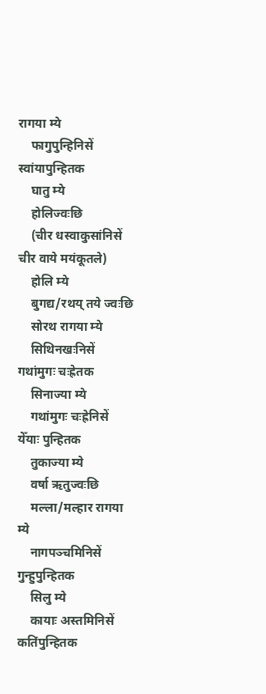रागया म्ये
    फागुपुन्हिनिसें स्वांयापुन्हितक
    घातु म्ये
    होलिज्वःछि
    (चीर धस्वाकुसांनिसें चीर वाये मयंकूतले)
    होलि म्ये
    बुगद्य/रथय्‌ तये ज्वःछि
    सोरथ रागया म्ये
    सिथिनखःनिसें गथांमुगः चःह्रेतक
    सिनाज्या म्ये
    गथांमुगः चःह्रेनिसें येँयाः पुन्हितक
    तुकाज्या म्ये
    वर्षा ऋतुज्वःछि
    मल्ला/मल्हार रागया म्ये
    नागपञ्चमिनिसें गुन्हुपुन्हितक
    सिलु म्ये
    कायाः अस्तमिनिसें कतिंपुन्हितक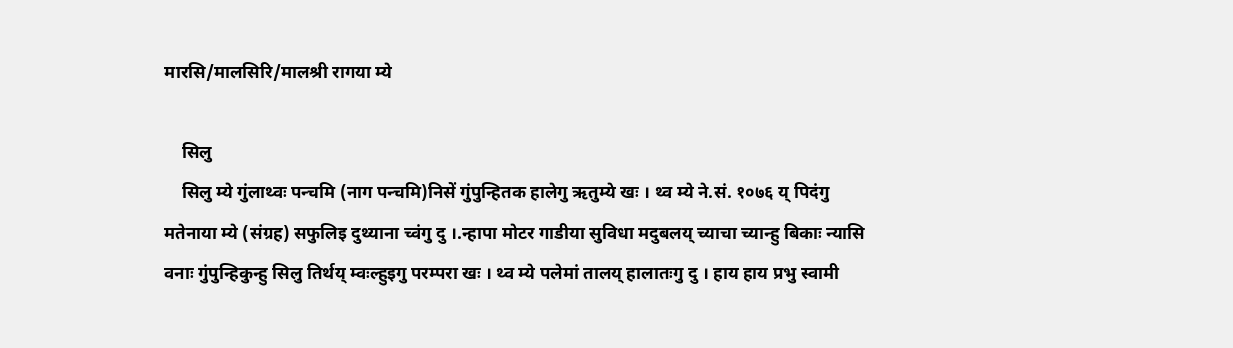मारसि/मालसिरि/मालश्री रागया म्ये

    सिलु
    सिलु म्ये गुंलाथ्वः पन्चमि (नाग पन्चमि)निसें गुंपुन्हितक हालेगु ऋतुम्ये खः । थ्व म्ये ने.सं. १०७६ य्‌ पिदंगु मतेनाया म्ये (संग्रह) सफुलिइ दुथ्याना च्वंगु दु ।.न्हापा मोटर गाडीया सुविधा मदुबलय्‌ च्याचा च्यान्हु बिकाः न्यासि वनाः गुंपुन्हिकुन्हु सिलु तिर्थय्‌ म्वःल्हुइगु परम्परा खः । थ्व म्ये पलेमां तालय्‌ हालातःगु दु । हाय हाय प्रभु स्वामी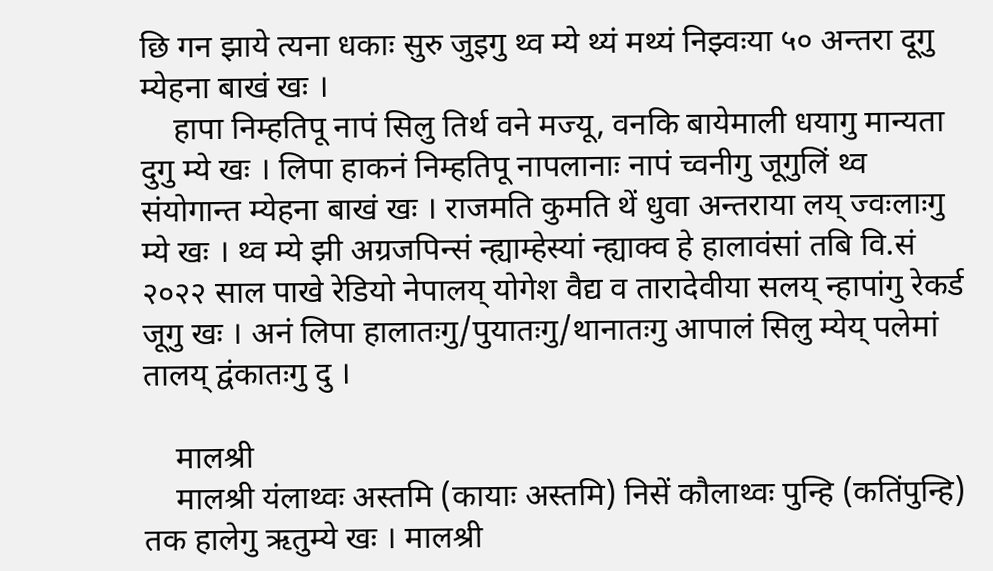छि गन झाये त्यना धकाः सुरु जुइगु थ्व म्ये थ्यं मथ्यं निझ्वःया ५० अन्तरा दूगु म्येहना बाखं खः ।
    हापा निम्हतिपू नापं सिलु तिर्थ वने मज्यू, वनकि बायेमाली धयागु मान्यता दुगु म्ये खः । लिपा हाकनं निम्हतिपू नापलानाः नापं च्वनीगु जूगुलिं थ्व संयोगान्त म्येहना बाखं खः । राजमति कुमति थें धुवा अन्तराया लय्‌ ज्वःलाःगु म्ये खः । थ्व म्ये झी अग्रजपिन्सं न्ह्याम्हेस्यां न्ह्याक्व हे हालावंसां तबि वि.सं २०२२ साल पाखे रेडियो नेपालय्‌ योगेश वैद्य व तारादेवीया सलय्‌ न्हापांगु रेकर्ड जूगु खः । अनं लिपा हालातःगु/पुयातःगु/थानातःगु आपालं सिलु म्येय्‌ पलेमां तालय्‌ द्वंकातःगु दु ।

    मालश्री
    मालश्री यंलाथ्वः अस्तमि (कायाः अस्तमि) निसें कौलाथ्वः पुन्हि (कतिंपुन्हि) तक हालेगु ऋतुम्ये खः । मालश्री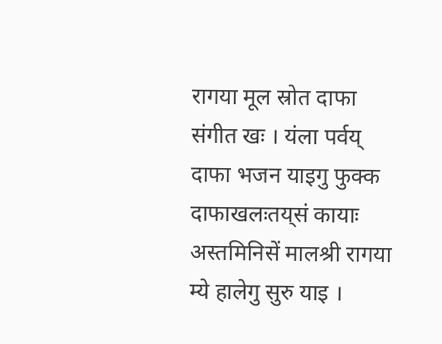रागया मूल स्रोत दाफा संगीत खः । यंला पर्वय्‌ दाफा भजन याइगु फुक्क दाफाखलःतय्‌सं कायाः अस्तमिनिसें मालश्री रागया म्ये हालेगु सुरु याइ ।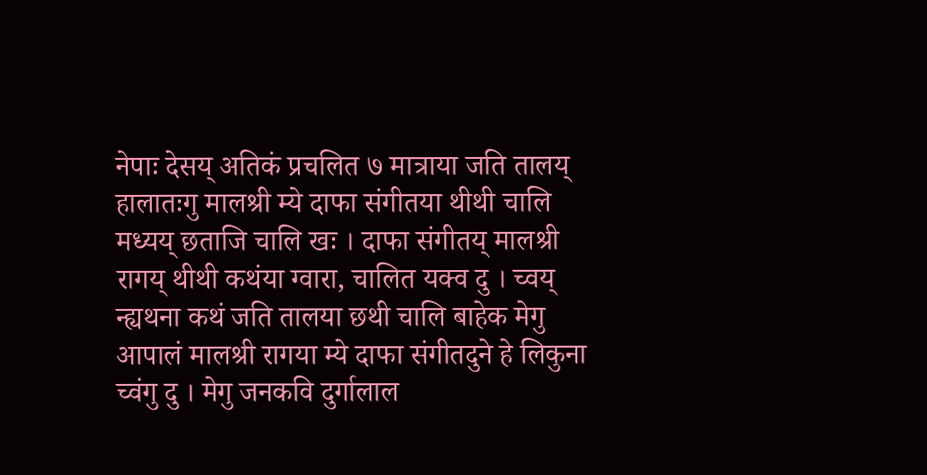नेपाः देसय्‌ अतिकं प्रचलित ७ मात्राया जति तालय्‌ हालातःगु मालश्री म्ये दाफा संगीतया थीथी चालि मध्यय्‌ छताजि चालि खः । दाफा संगीतय्‌ मालश्री रागय्‌ थीथी कथंया ग्वारा, चालित यक्व दु । च्वय्‌ न्ह्यथना कथं जति तालया छथी चालि बाहेक मेगु आपालं मालश्री रागया म्ये दाफा संगीतदुने हे लिकुना च्वंगु दु । मेगु जनकवि दुर्गालाल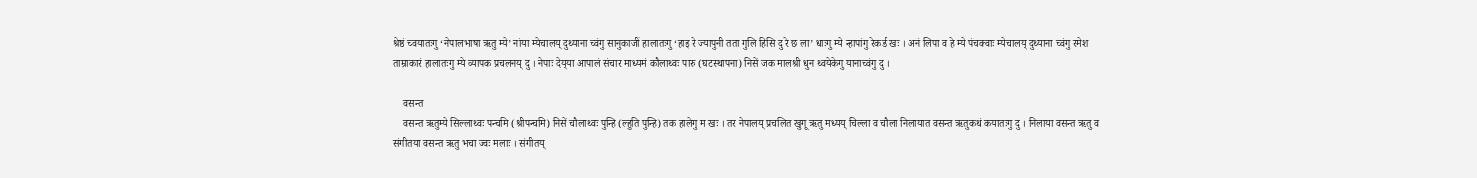श्रेष्ठं च्वयातःगु ‘नेपालभाषा ऋतु म्ये’ नांया म्येचालय्‌ दुथ्याना च्वंगु सानुकाजीं हालातःगु ‘हाइ रे ज्यापुनी तता गुलि हिसि दु रे छ ला’ धाःगु म्ये न्हापांगु रेकर्ड खः । अनं लिपा व हे म्ये पंचक्वाः म्येचालय्‌ दुथ्याना च्वंगु रमेश ताम्राकारं हालातःगु म्ये व्यापक प्रचलनय्‌ दु । नेपाः देय्‌या आपालं संचार माध्यमं कौलाथ्वः पारु (घटस्थापना) निसें जक मालश्री धुन थ्वयेकेगु यानाच्वंगु दु ।

    वसन्त
    वसन्त ऋतुम्ये सिल्लाथ्वः पन्चमि (श्रीपन्चमि) निसें चौलाथ्वः पुन्हि (ल्हुति पुन्हि) तक हालेगु म खः । तर नेपालय्‌ प्रचलित खुगू ऋतु मध्यय्‌ चिल्ला व चौला निलायात वसन्त ऋतुकथं कयातःगु दु । निलाया वसन्त ऋतु व संगीतया वसन्त ऋतु भचा ज्वः मलाः । संगीतय्‌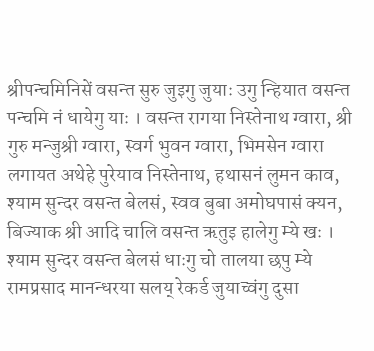श्रीपन्चमिनिसें वसन्त सुरु जुइगु जुयाः उगु न्हियात वसन्त पन्चमि नं धायेगु याः । वसन्त रागया निस्तेनाथ ग्वारा, श्री गुरु मन्जुश्री ग्वारा, स्वर्ग भुवन ग्वारा, भिमसेन ग्वारा लगायत अथेहे पुरेयाव निस्तेनाथ, हथासनं लुमन काव, श्याम सुन्दर वसन्त बेलसं, स्वव बुबा अमोघपासं क्यन, बिज्याक श्री आदि चालि वसन्त ऋतुइ हालेगु म्ये खः । श्याम सुन्दर वसन्त बेलसं धाःगु चो तालया छपु म्ये रामप्रसाद मानन्धरया सलय्‌ रेकर्ड जुयाच्वंगु दुसा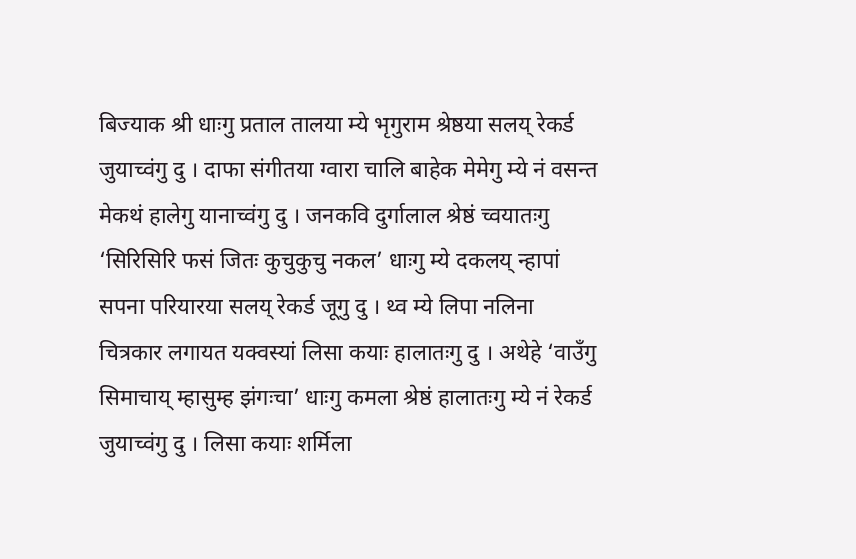बिज्याक श्री धाःगु प्रताल तालया म्ये भृगुराम श्रेष्ठया सलय्‌ रेकर्ड जुयाच्वंगु दु । दाफा संगीतया ग्वारा चालि बाहेक मेमेगु म्ये नं वसन्त मेकथं हालेगु यानाच्वंगु दु । जनकवि दुर्गालाल श्रेष्ठं च्वयातःगु ‘सिरिसिरि फसं जितः कुचुकुचु नकल’ धाःगु म्ये दकलय्‌ न्हापां सपना परियारया सलय्‌ रेकर्ड जूगु दु । थ्व म्ये लिपा नलिना चित्रकार लगायत यक्वस्यां लिसा कयाः हालातःगु दु । अथेहे ‘वाउँगु सिमाचाय्‌ म्हासुम्ह झंगःचा’ धाःगु कमला श्रेष्ठं हालातःगु म्ये नं रेकर्ड जुयाच्वंगु दु । लिसा कयाः शर्मिला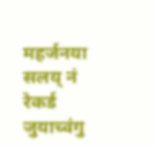महर्जनया सलय्‌ नं रेकर्ड जुयाच्वंगु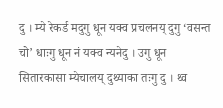दु । म्ये रेकर्ड मदुगु धून यक्व प्रचलनय्‌ दुगु ‘वसन्त चो’ धाःगु धून नं यक्व न्यनेदु । उगु धून सितारकासा म्येचालय्‌ दुथ्याका तःगु दु । थ्व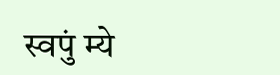स्वपुं म्ये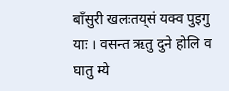बाँसुरी खलःतय्‌सं यक्व पुइगु याः । वसन्त ऋतु दुने होलि व घातु म्ये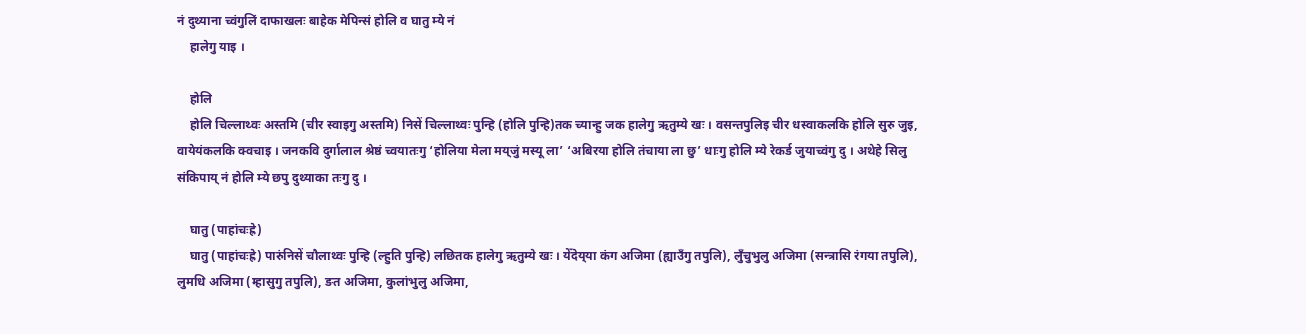नं दुथ्याना च्वंगुलिं दाफाखलः बाहेक मेपिन्सं होलि व घातु म्ये नं
    हालेगु याइ ।

    होलि
    होलि चिल्लाथ्वः अस्तमि (चीर स्वाइगु अस्तमि) निसें चिल्लाथ्वः पुन्हि (होलि पुन्हि)तक च्यान्हु जक हालेगु ऋतुम्ये खः । वसन्तपुलिइ चीर धस्वाकलकि होलि सुरु जुइ, वायेयंकलकि क्वचाइ । जनकवि दुर्गालाल श्रेष्ठं च्वयातःगु ‘होलिया मेला मय्‌जुं मस्यू ला’ ‘अबिरया होलि तंचाया ला छु’ धाःगु होलि म्ये रेकर्ड जुयाच्वंगु दु । अथेहे सिलु संकिपाय्‌ नं होलि म्ये छपु दुथ्याका तःगु दु ।

    घातु (पाहांचःह्रे)
    घातु (पाहांचःह्रे) पारुंनिसें चौलाथ्वः पुन्हि (ल्हुति पुन्हि) लछितक हालेगु ऋतुम्ये खः । येँदेय्‌या कंग अजिमा (ह्याउँगु तपुलि), लुँचुभुलु अजिमा (सन्त्रासि रंगया तपुलि), लुमधि अजिमा (म्हासुगु तपुलि), ङत अजिमा, कुलांभुलु अजिमा,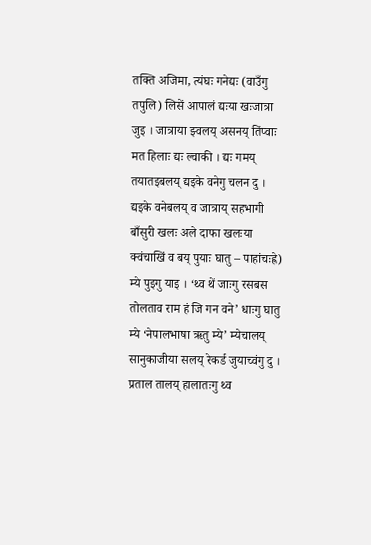तक्ति अजिमा, त्यंघः गनेद्यः (वाउँगु तपुलि) लिसें आपालं द्यःया खःजात्रा जुइ । जात्राया झ्वलय्‌ असनय्‌ तिंप्वाः मत हिलाः द्यः ल्वाकी । द्यः गमय्‌ तयातइबलय्‌ द्यइके वनेगु चलन दु । द्यइके वनेबलय्‌ व जात्राय्‌ सहभागी बाँसुरी खलः अले दाफा खलःया क्वंचाखिं व बय्‌ पुयाः घातु – पाहांचःह्रे) म्ये पुइगु याइ । ‘थ्व थें जाःगु रसबस तोलताव राम हं जि गन वने’ धाःगु घातु म्ये ‘नेपालभाषा ऋतु म्ये’ म्येचालय्‌ सानुकाजीया सलय्‌ रेकर्ड जुयाच्वंगु दु । प्रताल तालय्‌ हालातःगु थ्व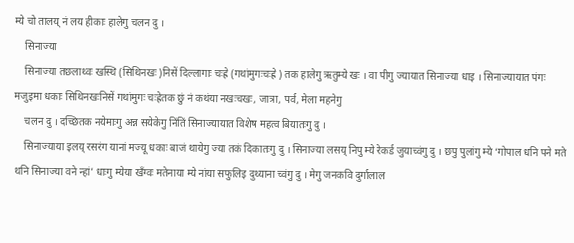म्ये चो तालय्‌ नं लय हीकाः हालेगु चलन दु ।
    सिनाज्या
    सिनाज्या तछलाथ्वः खस्थि (सिथिनखः)निसें दिल्लागाः चःह्रे (गथांमुगःचःह्रे ) तक हालेगु ऋतुम्ये खः । वा पीगु ज्यायात सिनाज्या धाइ । सिनाज्यायात पंगः मजुइमा धकाः सिथिनखःनिसें गथांमुगः चःह्रेतक छुं नं कथंया नखःचखः, जात्रा, पर्व, मेला महनेगु
    चलन दु । दच्छितक नयेमाःगु अन्न सयेकेगु निंतिं सिनाज्यायात विशेष महत्व बियातःगु दु ।
    सिनाज्याया इलय्‌ रसरंग यानां मज्यू धकाः बाजं थायेगु ज्या तकं दिकातःगु दु । सिनाज्या लसय्‌ निपु म्ये रेकर्ड जुयाच्वंगु दु । छपु पुलांगु म्ये ‘गोपाल धनि पने मते थनि सिनाज्या वने न्हां’ धाःगु म्येया खँग्वः मतेनाया म्ये नांया सफुलिइ दुथ्याना च्वंगु दु । मेगु जनकवि दुर्गालाल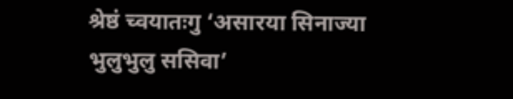श्रेष्ठं च्वयातःगु ‘असारया सिनाज्या भुलुभुलु ससिवा’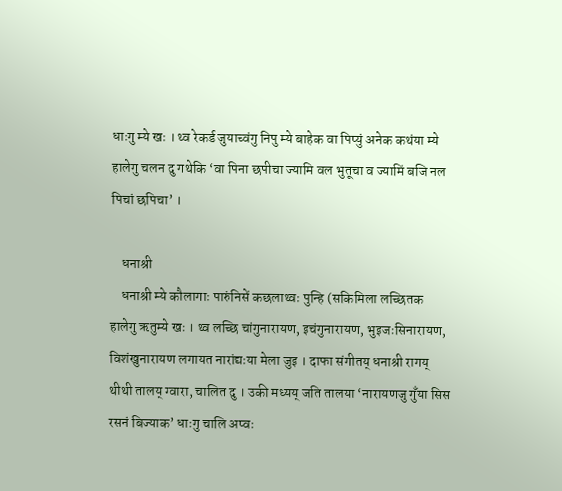धाःगु म्ये खः । थ्व रेकर्ड जुयाच्वंगु निपु म्ये बाहेक वा पिप्युं अनेक कथंया म्ये हालेगु चलन दु गथेकि ‘वा पिना छपीचा ज्यामि वल भुतूचा व ज्यामिं बजि नल पिचां छपिचा’ ।

    धनाश्री
    धनाश्री म्ये कौलागाः पारुंनिसें कछलाथ्वः पुन्हि (सकिमिला लच्छितक हालेगु ऋतुम्ये खः । थ्व लच्छि चांगुनारायण, इचंगुनारायण, भुइजःसिनारायण, विशंखुनारायण लगायत नारांद्यःया मेला जुइ । दाफा संगीतय्‌ धनाश्री रागय्‌ थीथी तालय्‌ ग्वारा, चालित दु । उकी मध्यय्‌ जति तालया ‘नारायणजु गुँया सिस रसनं बिज्याक’ धाःगु चालि अप्वः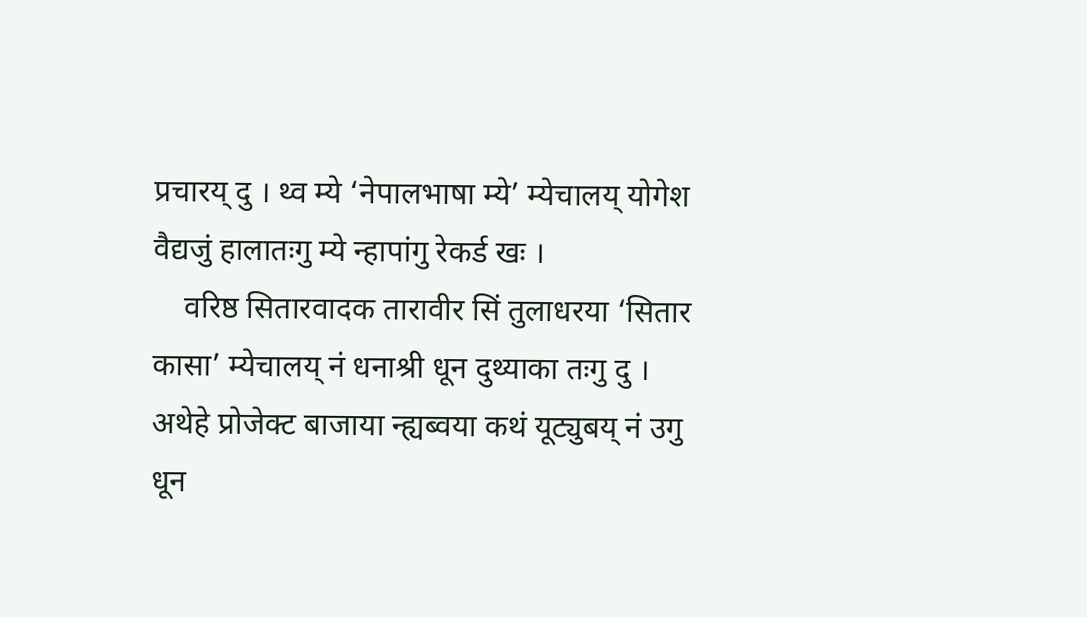प्रचारय्‌ दु । थ्व म्ये ‘नेपालभाषा म्ये’ म्येचालय्‌ योगेश वैद्यजुं हालातःगु म्ये न्हापांगु रेकर्ड खः ।
    वरिष्ठ सितारवादक तारावीर सिं तुलाधरया ‘सितार कासा’ म्येचालय्‌ नं धनाश्री धून दुथ्याका तःगु दु । अथेहे प्रोजेक्ट बाजाया न्ह्यब्वया कथं यूट्युबय्‌ नं उगु धून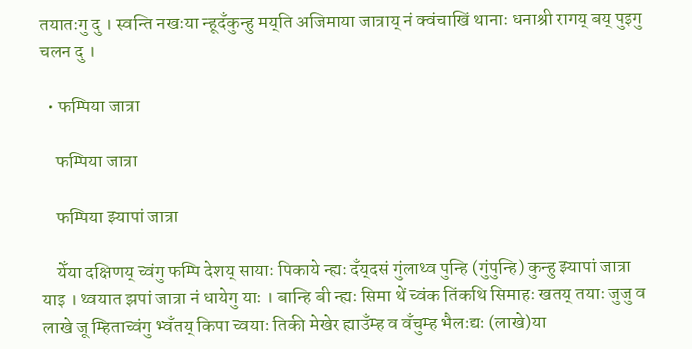तयातःगु दु । स्वन्ति नखःया न्हूदँकुन्हु मय्‌ति अजिमाया जात्राय्‌ नं क्वंचाखिं थानाः धनाश्री रागय्‌ बय्‌ पुइगु चलन दु ।

  • फम्पिया जात्रा

    फम्पिया जात्रा

    फम्पिया झ्यापां जात्रा

    येँया दक्षिणय्‌ च्वंगु फम्पि देशय्‌ सायाः पिकाये न्ह्यः दँय्‌दसं गुंलाथ्व पुन्हि (गुंपुन्हि) कुन्हु झ्यापां जात्रा याइ । थ्वयात झपां जात्रा नं धायेगु याः । बान्हि बी न्ह्यः सिमा थें च्वंक तिंकथि सिमाहः खतय्‌ तयाः जुजु व लाखे जू म्हिताच्वंगु भ्वँतय्‌ किपा च्वयाः तिकी मेखेर ह्याउँम्ह व वँचुम्ह भैलःद्यः (लाखे)या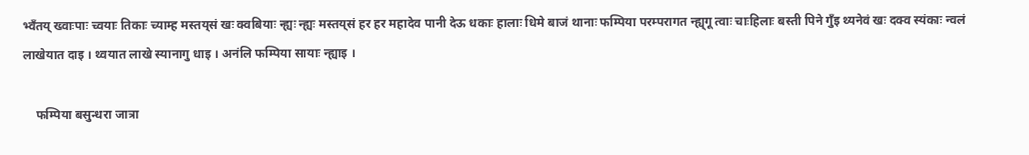भ्वँतय्‌ ख्वाःपाः च्वयाः तिकाः च्याम्ह मस्तय्‌सं खः क्वबियाः न्ह्यः न्ह्यः मस्तय्‌सं हर हर महादेव पानी देऊ धकाः हालाः धिमे बाजं थानाः फम्पिया परम्परागत न्ह्य्‌गू त्वाः चाःहिलाः बस्ती पिने गुँइ थ्यनेवं खः दक्व स्यंकाः न्वलं लाखेयात दाइ । थ्वयात लाखे स्यानागु धाइ । अनंलि फम्पिया सायाः न्ह्याइ ।

    फम्पिया बसुन्धरा जात्रा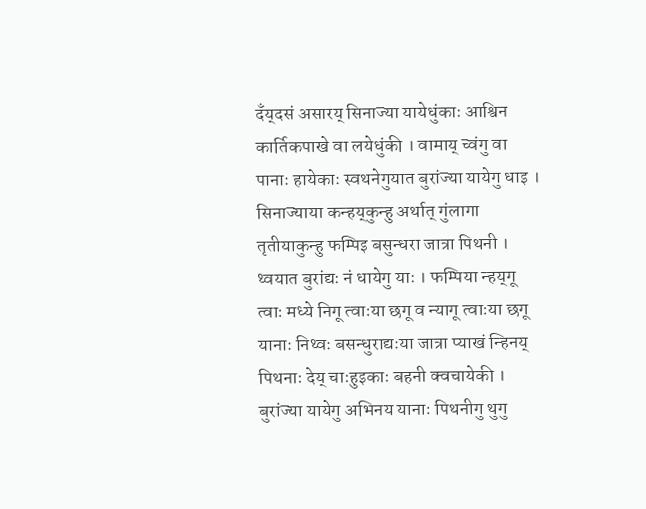दँय्‌दसं असारय्‌ सिनाज्या यायेधुंकाः आश्विन कार्तिकपाखे वा लयेधुंकी । वामाय्‌ च्वंगु वा पानाः हायेकाः स्वथनेगुयात बुरांज्या यायेगु धाइ । सिनाज्याया कन्हय्‌कुन्हु अर्थात् गुंलागा तृतीयाकुन्हु फम्पिइ बसुन्धरा जात्रा पिथनी । थ्वयात बुरांद्यः नं धायेगु याः । फम्पिया न्हय्‌गू त्वाः मध्ये निगू त्वाःया छगू व न्यागू त्वाःया छगू यानाः निथ्वः बसन्धुराद्यःया जात्रा प्याखं न्हिनय्‌ पिथनाः देय्‌ चाःहुइकाः बहनी क्वचायेकी । बुरांज्या यायेगु अभिनय यानाः पिथनीगु थुगु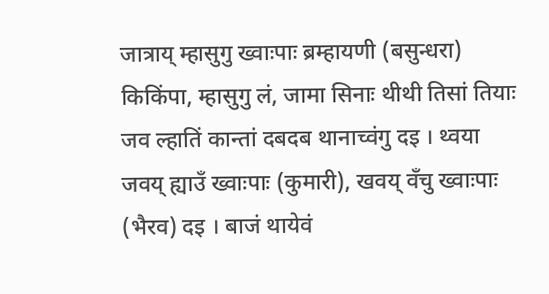जात्राय्‌ म्हासुगु ख्वाःपाः ब्रम्हायणी (बसुन्धरा) किकिंपा, म्हासुगु लं, जामा सिनाः थीथी तिसां तियाः जव ल्हातिं कान्तां दबदब थानाच्वंगु दइ । थ्वया जवय्‌ ह्याउँ ख्वाःपाः (कुमारी), खवय्‌ वँचु ख्वाःपाः (भैरव) दइ । बाजं थायेवं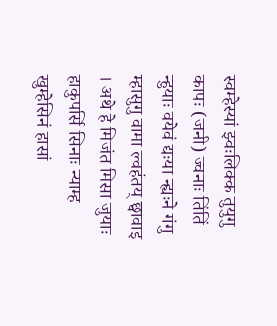स्वम्हेस्यां झ्वःलिक्क तुयुगु कापः (जनी) ज्वनाः तिंतिं न्हुयाः वयेवं द्यःया न्ह्यःने गंगु म्हासुगु वामा ल्वहंतय्‌ छ्वावाइ । अथे हे मिजंत मिसा जुयाः हाकुपर्सि सिनाः न्याम्ह खुम्हेसिनं हासां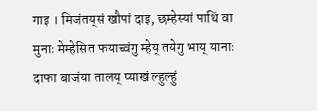गाइ । मिजंतय्‌सं खौपां दाइ, छम्हेस्यां पाथिं वा मुनाः मेम्हेसित फयाच्वंगु म्हेय्‌ तयेगु भाय्‌ यानाः दाफा बाजंया तालय्‌ प्याखं ल्हुल्हुं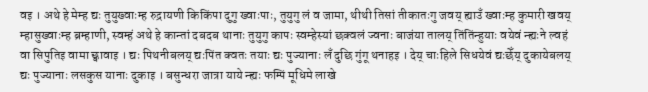वइ । अथे हे मेम्ह द्यः तुयुख्वाःम्ह रुद्रायणी किकिंपा दुगु ख्वाःपाः, तुयुगु लं व जामा, थीथी तिसां तीकातःगु जवय्‌ ह्याउँ ख्वाःम्ह कुमारी खवय्‌ म्हासुख्वाःम्ह ब्रम्हाणी, स्वम्हं अथे हे कान्तां दबदब थानाः तुयुगु कापः स्वम्हेस्यां छक्वलं ज्वनाः बाजंया तालय्‌ तिंतिंन्हुयाः वयेवं न्ह्यःने ल्वहं वा सिपुतिइ वामा छ्वावाइ । द्यः पिथनीबलय्‌ द्यःपिंत क्वतः तयाः द्यः पुज्यानाः लँ दुछि गुंगू थनाहइ । देय्‌ चाःहिले सिधयेवं द्यःछेँय्‌ दुकायेबलय्‌ द्यः पुज्यानाः लसकुस यानाः दुकाइ । बसुन्धरा जात्रा याये न्ह्यः फम्पिं मूधिमे लाखे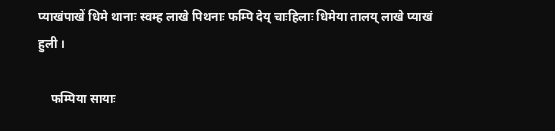प्याखंपाखें धिमे थानाः स्वम्ह लाखे पिथनाः फम्पि देय्‌ चाःहिलाः धिमेया तालय्‌ लाखे प्याखं हुली ।

    फम्पिया सायाः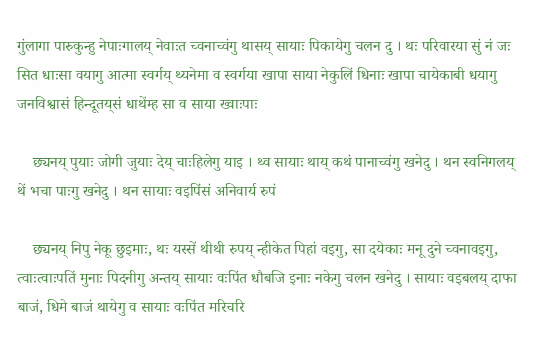गुंलागा पारुकुन्हु नेपाःगालय्‌ नेवाःत च्वनाच्वंगु थासय्‌ सायाः पिकायेगु चलन दु । थः परिवारया सुं नं जः सित धाःसा वयागु आत्मा स्वर्गय्‌ थ्यनेमा व स्वर्गया खापा साया नेकुलिं धिनाः खापा चायेकाबी धयागु जनविश्वासं हिन्दूतय्‌सं धाथेंम्ह सा व साया ख्वाःपाः

    छ्यनय्‌ पुयाः जोगी जुयाः देय्‌ चाःहिलेगु याइ । थ्व सायाः थाय्‌ कथं पानाच्वंगु खनेदु । थन स्वनिगलय्‌ थें भचा पाःगु खनेदु । थन सायाः वइपिंसं अनिवार्य रुपं

    छ्यनय्‌ निपु नेकू छुइमाः, थः यस्सें थीथी रुपय्‌ न्हीकेत पिहां वइगु, सा दयेकाः मनू दुने च्वनावइगु, त्वाःत्वाःपतिं मुनाः पिदनीगु अन्तय्‌ सायाः वःपिंत धौबजि इनाः नकेगु चलन खनेदु । सायाः वइबलय्‌ दाफा बाजं, धिमे बाजं थायेगु व सायाः वःपिंत मरिचरि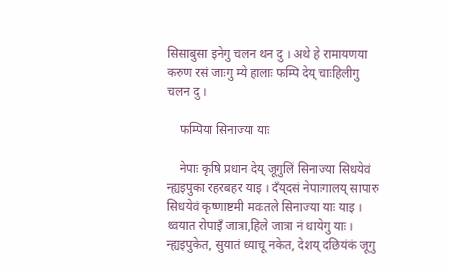सिसाबुसा इनेगु चलन थन दु । अथे हे रामायणया करुण रसं जाःगु म्ये हालाः फम्पि देय्‌ चाःहिलीगु चलन दु ।

    फम्पिया सिनाज्या याः

    नेपाः कृषि प्रधान देय्‌ जूगुलिं सिनाज्या सिधयेवं न्ह्यइपुका रहरबहर याइ । दँय्‌दसं नेपाःगालय्‌ सापारु सिधयेवं कृष्णाष्टमी मवःतले सिनाज्या याः याइ । थ्वयात रोपाइँ जात्रा,हिले जात्रा नं धायेगु याः । न्ह्यइपुकेत, सुयातं ध्याचू नकेत, देशय्‌ दछियंकं जूगु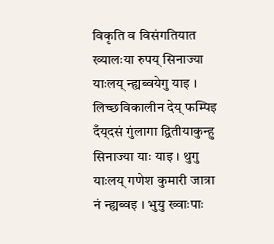विकृति व विसंगतियात ख्यालःया रुपय्‌ सिनाज्या याःलय्‌ न्ह्यब्वयेगु याइ । लिच्छविकालीन देय्‌ फम्पिइ दँय्‌दसं गुंलागा द्वितीयाकुन्हु सिनाज्या याः याइ । थुगु याःलय्‌ गणेश कुमारी जात्रा नं न्ह्यब्वइ । भुयु ख्वाःपाः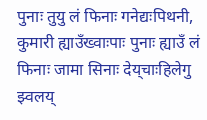पुनाः तुयु लं फिनाः गनेद्यःपिथनी, कुमारी ह्याउँख्वाःपाः पुनाः ह्याउँ लं फिनाः जामा सिनाः देय्‌चाःहिलेगु झ्वलय्‌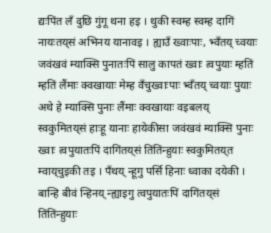द्यःपिंत लँ दुछि गुंगू थना हइ । थुकी स्वम्ह स्वम्ह दागिं नायःतय्‌सं अभिनय यानावइ । ह्याउँ ख्वाःपाः, भ्वँतय्‌ च्वयाः जवंखवं म्याक्सि पुनातःपिं सालु कापतं ख्वाः त्वपुयाः म्हतिं म्हतिं लैंमाः क्वखायाः मेम्ह वँचुख्वाःपाः भ्वँतय्‌ च्वयाः पुयाः अथे हे म्याक्सि पुनाः लैंमाः क्वखायाः वइबलय्‌ स्वकुमितय्‌सं हाःहू यानाः हायेकीसा जवंखवं म्याक्सि पुनाः ख्वाः त्वपुयातःपिं दागिंतय्‌सं तिंतिंन्हुयाः स्वकुमितय्‌त म्वाय्‌चुइकी तइ । पँथय्‌ न्हूगु पर्सि हिनाः ध्वाका दयेकी । बान्हि बीवं न्हिनय्‌ न्ह्याइगु त्वपुयातःपिं दागिंतय्‌सं तिंतिंन्हुयाः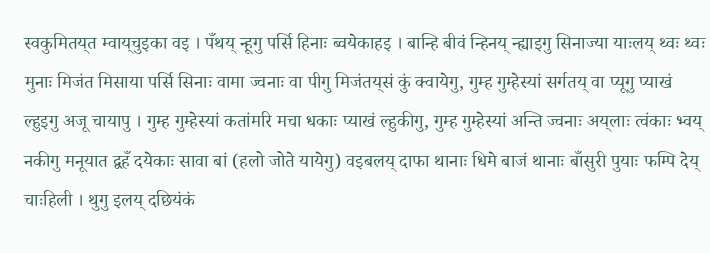स्वकुमितय्‌त म्वाय्‌चुइका वइ । पँथय्‌ न्हूगु पर्सि हिनाः ब्वयेकाहइ । बान्हि बीवं न्हिनय्‌ न्ह्याइगु सिनाज्या याःलय्‌ थ्वः थ्वः मुनाः मिजंत मिसाया पर्सि सिनाः वामा ज्वनाः वा पीगु मिजंतय्‌सं कुं क्वायेगु, गुम्ह गुम्हेस्यां सर्गतय्‌ वा प्यूगु प्याखं ल्हुइगु अजू चायापु । गुम्ह गुम्हेस्यां कतांमरि मचा धकाः प्याखं ल्हुकीगु, गुम्ह गुम्हेस्यां अन्ति ज्वनाः अय्‌लाः त्वंकाः भ्वय्‌ नकीगु मनूयात द्वहँ दयेकाः सावा बां (हलो जोते यायेगु) वइबलय्‌ दाफा थानाः धिमे बाजं थानाः बाँसुरी पुयाः फम्पि देय्‌ चाःहिली । थुगु इलय्‌ दछियंकं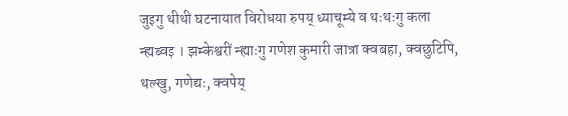जुइगु थीथी घटनायात विरोधया रुपय्‌ ध्याचूम्ये व थःथःगु कला न्ह्यब्वइ । झम्केश्वरीं न्ह्याःगु गणेश कुमारी जात्रा क्वबहा, क्वछुटिपि, थल्खु, गणेद्यः, क्वपेय्‌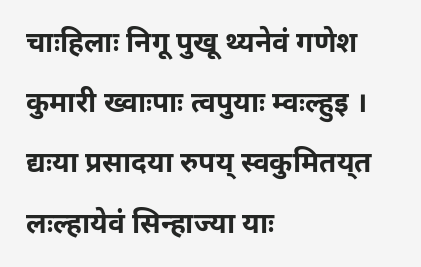चाःहिलाः निगू पुखू थ्यनेवं गणेश कुमारी ख्वाःपाः त्वपुयाः म्वःल्हुइ । द्यःया प्रसादया रुपय्‌ स्वकुमितय्‌त लःल्हायेवं सिन्हाज्या याः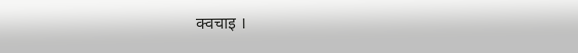क्वचाइ ।